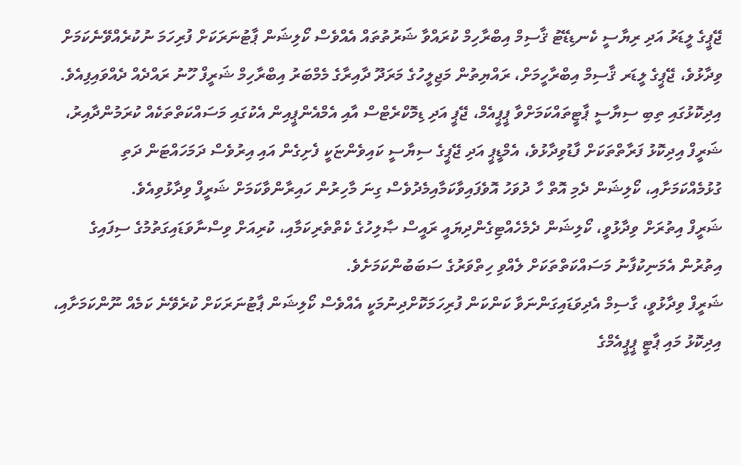ޖޭޕީގެ ލީޑަރު އަދި ރިޔާސީ ކެނޑިޑޭޓު ޤާސިމް އިބްރާހިމް ކުރައްވާ ޝަރުތުތައް އެއްވެސް ކޯލިޝަން ޕާޓުނަރަކަށް ފުރިހަމަ ނުކުރެއްވޭނެކަމަށް ވިދާޅުވެ، ޖޭޕީގެ ލީޑަރ ޤާސިމް އިބްރާހީމަށް، ރައްޔިތުން މަޖިލީހުގެ މަރަދޫ ދާއިރާގެ މެމްބަރު އިބްރާހިމް ޝަރީފް ހޫނު ރައްދެއް ދެއްވައިފިއެވެ.
އިދިކޮޅުގައި ތިބި ސިޔާސީ ޕާޓީތައްކަމަށްވާ ޕީޕީއެމް، ޖޭޕީ އަދި ޑިމޮކްރެޓްސް އާއި އެމްއެންޕީއިން އެކުގައި މަސައްކަތްތަކެއް ކުރަމުންދާއިރު، ޝަރީފް އިދިކޮޅު ފަރާތްތަކަށް ފާޑުވިދާޅުވެ، އެމްޑީޕީ އަދި ޖޭޕީގެ ސިޔާސީ ކައިވެންޏަކީ ފެށިގެން އައި އިރުވެސް ދަމަހައްޓަން ދަތި ގުޅުމެއްކަމަށާއި، ކޯލިޝަން ދެމި އޮތް ހާ ދުވަހު އޮވެފައިވާކަމާއިމެދުވެސް ގިނަ މާހިރުން ހައިރާންވާކަމަށް ޝަރީފް ވިދާޅުވިއެވެ.
ޝަރީފް އިތުރަށް ވިދާޅުވީ، ކޯލިޝަން ދެމެހެއްޓިގެންދިޔައީ ރައީސް ޞާލިހުގެ ކެތްތެރިކަމާއި، ކުރިއަށް ވިސްނާވަޑައިގަތުމުގެ ސިފައިގެ އިތުރުން އެމަނިކުފާނު މަސައްކަތްތަކަށް ލެއްވި ހިތްވަރުގެ ސަބަބުންކަމަށެވެ.
ޝަރީފް ވިދާޅުވީ، ގާސިމް އެދިވަޑައިގަންނަވާ ކަންކަން ފުރިހަމަކޮށްދިނުމަކީ އެއްވެސް ކޯލިޝަން ޕާޓުނަރަކަށް ކުރެވޭނެ ކަމެއް ނޫންކަމަށާއި، އިދިކޮޅު މައި ޕާޓީ ޕީޕީއެމްގެ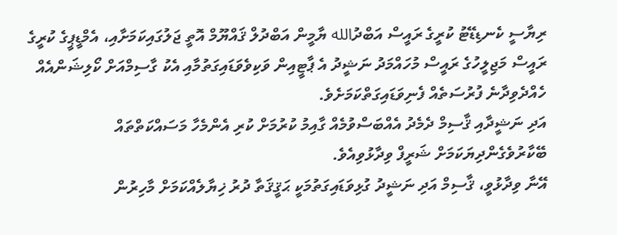ރިޔާސީ ކެނޑިޑޭޓު ކުރީގެ ރައީސް އަބްދުالله ޔާމީން އަބްދުލް ޤައްޔޫމް އޮތީ ޖަލުގައިކަމަށާއި، އެމްޑީޕީގެ ކުރީގެ ރައީސް މަޖިލީހުގެ ރައީސް މުހައްމަދު ނަޝީދު އެ ޕާޓީއިން ވަކިވެވަޑައިގަތުމާއި އެކު ގާސިމްއަށް ކޯލިޝަންއެއް ހެއްދެވިދާނެ ފުރުސަތެއް ފެނިވަޑައިގަތްކަމަށެވެ.
އަދި ނަޝީދާއި ޤާސިމް ދެމެދު އެއްބަސްވުމެއް ގާއިމު ކުރުމަށް ކުރި އެންމެހާ މަސައްކަތްތައް ބޭކާރުވެގެންދިޔަކަމަށް ޝަރީފް ވިދާޅުވިއެވެ.
އޭނާ ވިދާޅުވީ، ޤާސިމް އަދި ނަޝީދު ގުޅިވަޑައިގަތުމަކީ ޙަޤީޤަތާ ދުރު ޚިޔާލެއްކަމަށް މާހިރުން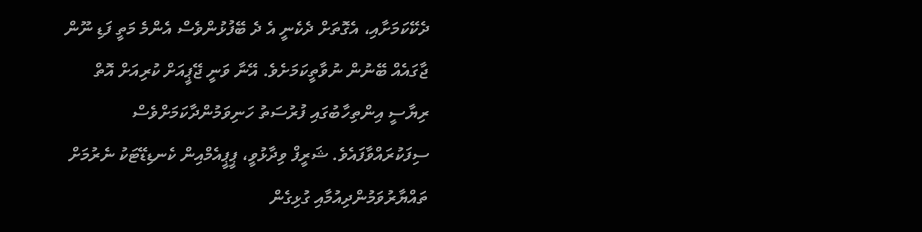ދެކޭކަމަށާއި، އެގޮތަށް ދެކެނީ އެ ދެ ބޭފުޅުންވެސް އެންމެ މަތީ ފަޑި ނޫން ޖާގައެއް ބޭނުން ނުވާތީކަމަށެވެ. އޭނާ ވަނީ ޖޭޕީއަށް ކުރިއަށް އޮތް ރިޔާސީ އިންތިހާބުގައި ފުރުސަތު ހަނިވަމުންދާކަމަށްވެސް ސިފަކުރައްވާފައެވެ. ޝަރީފް ވިދާޅުވީ، ޕީޕީއެމްއިން ކެނޑިޑޭޓަކު ނެރުމަށް ތައްޔާރުވަމުންދިއުމާއި ގުޅިގެން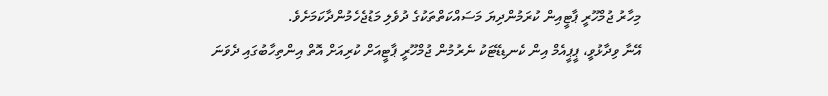މިހާރު ޖުމްހޫރީ ޕާޓީއިން ކުރަމުންދިޔަ މަސައްކަތްތަކުގެ ދުވެލި މަޑުޖެހެމުންދާކަމަށެވެ.
އޭނާ ވިދާޅުވީ، ޕީޕީއެމް އިން ކެނޑިޑޭޓަކު ނެރުމުން ޖުމްހޫރީ ޕާޓީއަށް ކުރިއަށް އޮތް އިންތިހާބުގައި ދެވަނަ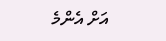އަށް އެންމެ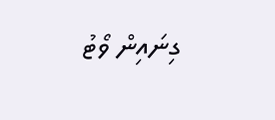ގިނައިން ވޯޓު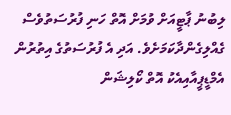ލިބުނު ޕާޓީއަށް ވުމަށް އޮތް ހަނި ފުރުސަތުވެސް ގެއްލިގެންދާކަމަށެވެ. އަދި އެ ފުރުސަތުގެ އިތުރުން އެމްޑީޕީއާއިއެކު އޮތް ކޯލިޝަން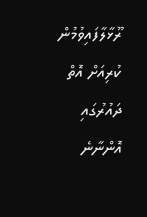ރޫޅާލާފައިވުމުން ކުރިއަށް އޮތް ދައުރުގައި އޮންނާނެ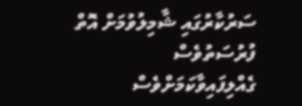ސަރުކާރުގައި ޝާމިލުވުމަށް އޮތް ފުރުސަތުވެސް ގެއްލިފައިވާކަމަށްވެސް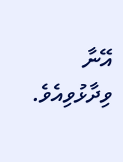އޭނާ ވިދާޅުވިއެވެ.